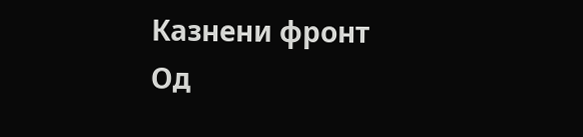Казнени фронт
Од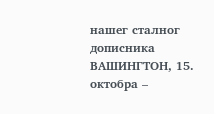нашег сталног дописника
ВАШИНГТОН, 15. октобра –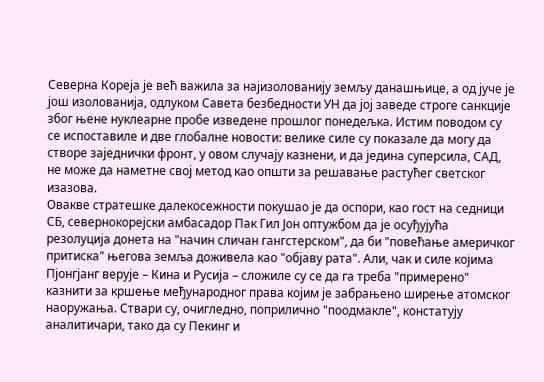Северна Кореја је већ важила за најизолованију земљу данашњице, а од јуче је још изолованија, одлуком Савета безбедности УН да јој заведе строге санкције због њене нуклеарне пробе изведене прошлог понедељка. Истим поводом су се испоставиле и две глобалне новости: велике силе су показале да могу да створе заједнички фронт, у овом случају казнени, и да једина суперсила, САД, не може да наметне свој метод као општи за решавање растућег светског изазова.
Овакве стратешке далекосежности покушао је да оспори, као гост на седници СБ, севернокорејски амбасадор Пак Гил Јон оптужбом да је осуђујућа резолуција донета на "начин сличан гангстерском", да би "повећање америчког притиска" његова земља доживела као "објаву рата". Али, чак и силе којима Пјонгјанг верује – Кина и Русија – сложиле су се да га треба "примерено" казнити за кршење међународног права којим је забрањено ширење атомског наоружања. Ствари су, очигледно, поприлично "поодмакле", констатују аналитичари, тако да су Пекинг и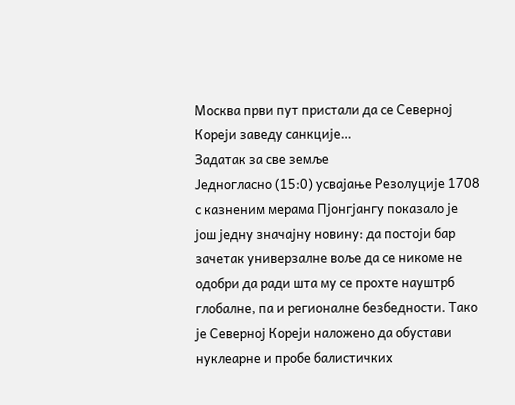Москва први пут пристали да се Северној Кореји заведу санкције…
Задатак за све земље
Једногласно (15:0) усвајање Резолуције 1708 с казненим мерама Пјонгјангу показало је још једну значајну новину: да постоји бар зачетак универзалне воље да се никоме не одобри да ради шта му се прохте науштрб глобалне, па и регионалне безбедности. Тако је Северној Кореји наложено да обустави нуклеарне и пробе балистичких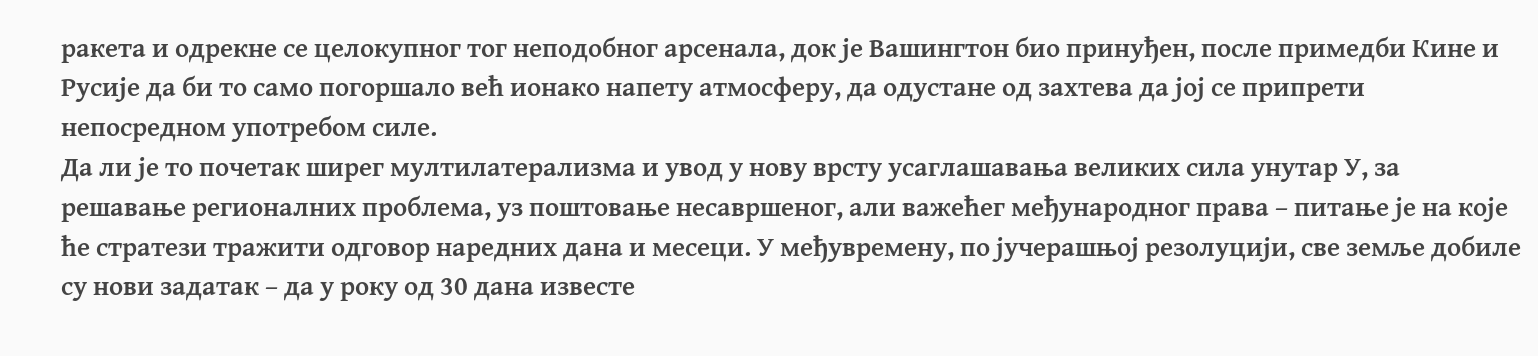ракета и одрекне се целокупног тог неподобног арсенала, док је Вашингтон био принуђен, после примедби Кине и Русије да би то само погоршало већ ионако напету атмосферу, да одустане од захтева да јој се припрети непосредном употребом силе.
Да ли је то почетак ширег мултилатерализма и увод у нову врсту усаглашавања великих сила унутар У, за решавање регионалних проблема, уз поштовање несавршеног, али важећег међународног права – питање је на које ће стратези тражити одговор наредних дана и месеци. У међувремену, по јучерашњој резолуцији, све земље добиле су нови задатак – да у року од 30 дана известе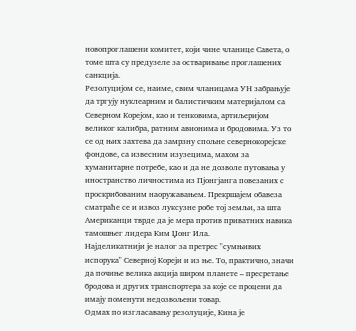новопроглашени комитет, који чине чланице Савета, о томе шта су предузеле за остваривање проглашених санкција.
Резолуцијом се, наиме, свим чланицама УН забрањује да тргују нуклеарним и балистичким материјалом са Северном Корејом, као и тенковима, артиљеријом великог калибра, ратним авионима и бродовима. Уз то се од њих захтева да замрзну спољне севернокорејске фондове, са извесним изузецима, махом за хуманитарне потребе, као и да не дозволе путовања у иностранство личностима из Пјонгјанга повезаних с проскрибованим наоружавањем. Прекршајем обавеза сматраће се и извоз луксузне робе тој земљи, за шта Американци тврде да је мера против приватних навика тамошњег лидера Ким Џонг Ила.
Најделикатнији је налог за претрес "сумњивих испорука" Северној Кореји и из ње. То, практично, значи да почиње велика акција широм планете – пресретање бродова и других транспортера за које се процени да имају поменути недозвољени товар.
Одмах по изгласавању резолуције, Кина је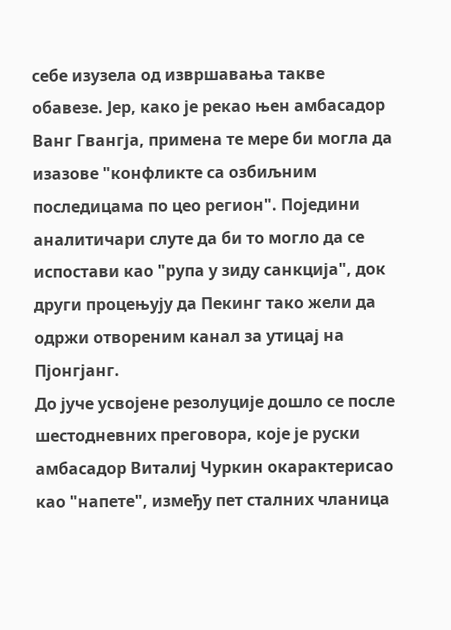себе изузела од извршавања такве обавезе. Јер, како је рекао њен амбасадор Ванг Гвангја, примена те мере би могла да изазове "конфликте са озбиљним последицама по цео регион". Поједини аналитичари слуте да би то могло да се испостави као "рупа у зиду санкција", док други процењују да Пекинг тако жели да одржи отвореним канал за утицај на Пјонгјанг.
До јуче усвојене резолуције дошло се после шестодневних преговора, које је руски амбасадор Виталиј Чуркин окарактерисао као "напете", између пет сталних чланица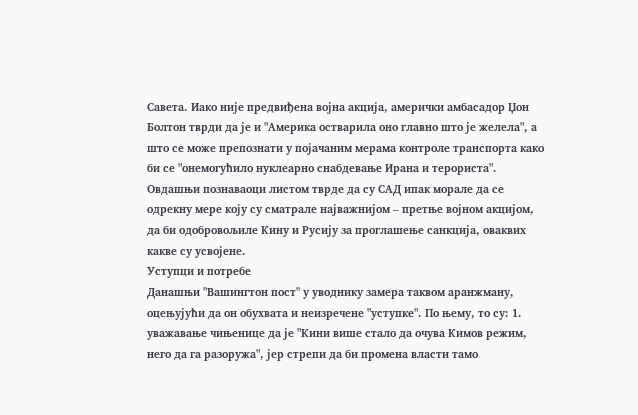Савета. Иако није предвиђена војна акција, амерички амбасадор Џон Болтон тврди да је и "Америка остварила оно главно што је желела", а што се може препознати у појачаним мерама контроле транспорта како би се "онемогућило нуклеарно снабдевање Ирана и терориста".
Овдашњи познаваоци листом тврде да су САД ипак морале да се одрекну мере коју су сматрале најважнијом – претње војном акцијом, да би одобровољиле Кину и Русију за проглашење санкција, оваквих какве су усвојене.
Уступци и потребе
Данашњи "Вашингтон пост" у уводнику замера таквом аранжману, оцењујући да он обухвата и неизречене "уступке". По њему, то су: 1. уважавање чињенице да је "Кини више стало да очува Кимов режим, него да га разоружа", јер стрепи да би промена власти тамо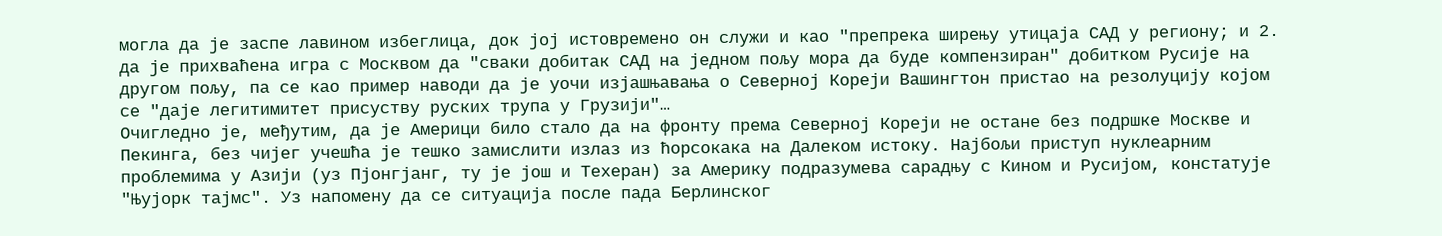могла да је заспе лавином избеглица, док јој истовремено он служи и као "препрека ширењу утицаја САД у региону; и 2. да је прихваћена игра с Москвом да "сваки добитак САД на једном пољу мора да буде компензиран" добитком Русије на другом пољу, па се као пример наводи да је уочи изјашњавања о Северној Кореји Вашингтон пристао на резолуцију којом се "даје легитимитет присуству руских трупа у Грузији"…
Очигледно је, међутим, да је Америци било стало да на фронту према Северној Кореји не остане без подршке Москве и Пекинга, без чијег учешћа је тешко замислити излаз из ћорсокака на Далеком истоку. Најбољи приступ нуклеарним проблемима у Азији (уз Пјонгјанг, ту је још и Техеран) за Америку подразумева сарадњу с Кином и Русијом, констатује "Њујорк тајмс". Уз напомену да се ситуација после пада Берлинског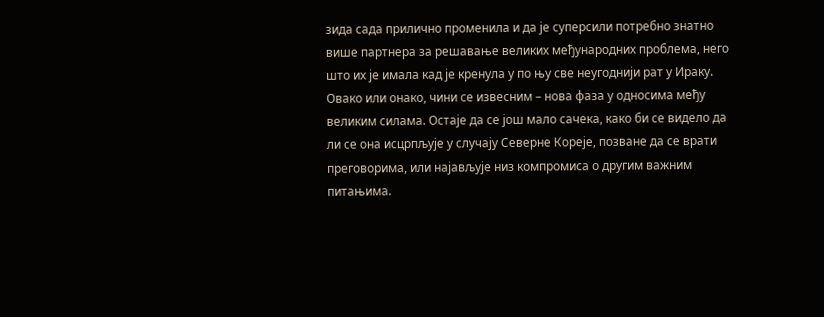зида сада прилично променила и да је суперсили потребно знатно више партнера за решавање великих међународних проблема, него што их је имала кад је кренула у по њу све неугоднији рат у Ираку.
Овако или онако, чини се извесним – нова фаза у односима међу великим силама. Остаје да се још мало сачека, како би се видело да ли се она исцрпљује у случају Северне Кореје, позване да се врати преговорима, или најављује низ компромиса о другим важним питањима.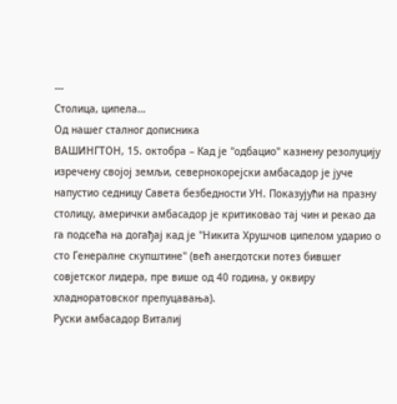---
Столица, ципела…
Од нашег сталног дописника
ВАШИНГТОН, 15. октобра – Кад је "одбацио" казнену резолуцију изречену својој земљи, севернокорејски амбасадор је јуче напустио седницу Савета безбедности УН. Показујући на празну столицу, амерички амбасадор је критиковао тај чин и рекао да га подсећа на догађај кад је "Никита Хрушчов ципелом ударио о сто Генералне скупштине" (већ анегдотски потез бившег совјетског лидера, пре више од 40 година, у оквиру хладноратовског препуцавања).
Руски амбасадор Виталиј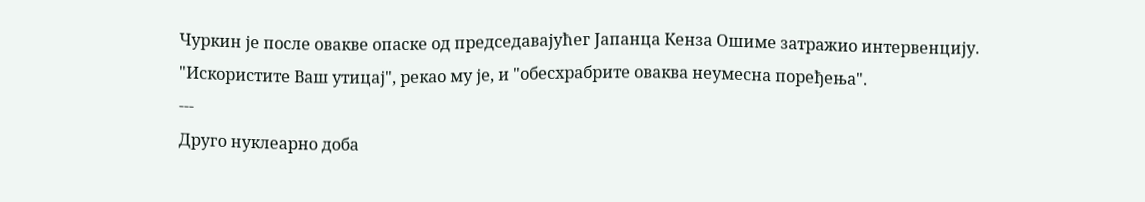Чуркин је после овакве опаске од председавајућег Јапанца Кенза Ошиме затражио интервенцију. "Искористите Ваш утицај", рекао му је, и "обесхрабрите оваква неумесна поређења".
---
Друго нуклеарно доба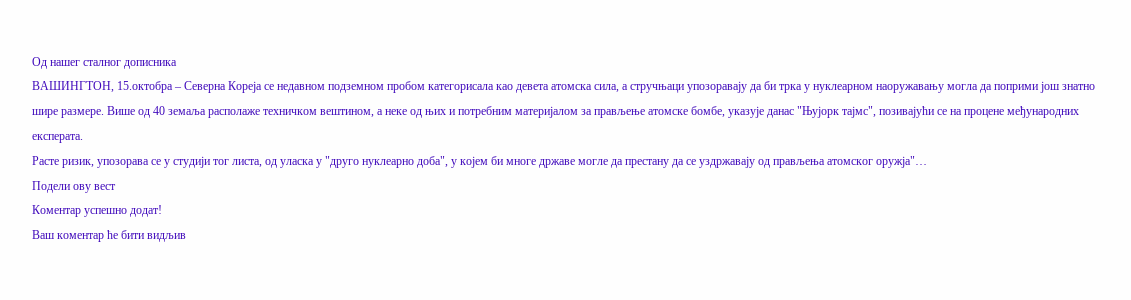Од нашег сталног дописника
ВАШИНГТОН, 15.октобра – Северна Кореја се недавном подземном пробом категорисала као девета атомска сила, а стручњаци упозоравају да би трка у нуклеарном наоружавању могла да поприми још знатно шире размере. Више од 40 земаља располаже техничком вештином, а неке од њих и потребним материјалом за прављење атомске бомбе, указује данас "Њујорк тајмс", позивајући се на процене међународних експерата.
Расте ризик, упозорава се у студији тог листа, од уласка у "друго нуклеарно доба", у којем би многе државе могле да престану да се уздржавају од прављења атомског оружја"…
Подели ову вест
Комeнтар успeшно додат!
Ваш комeнтар ћe бити видљив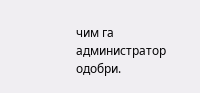чим га администратор одобри.